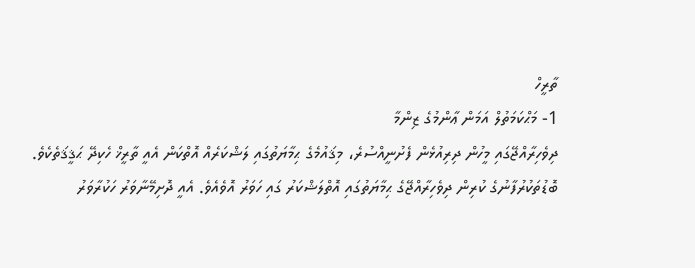ތާރީހް
1- މަޙްކަމަތުލް އަމަން ޢާންމުގެ ޒިންމާ
ދިވެހިރާއްޖޭގައި މީހުން ދިރިއުޅެން ފެށުނީއްސުރެ، މިޤައުމެގެ ޙިމާޔަތުގައި ލަޝްކަރެއް އޮތްކަން އެއީ ތާރީޚް ހެކިދޭ ޙަޤީޤަތެކެވެ. ބޮޑުތަކުރުފާނުގެ ކުރިން ދިވެހިރާއްޖޭގެ ޙިމާޔަތުގައި އޮތްލަޝްކަރު ގައި ހަވަރު އޮވެއެވެ. އެއީ ދޮށިމޭނާވަރު ހަކުރާވަރު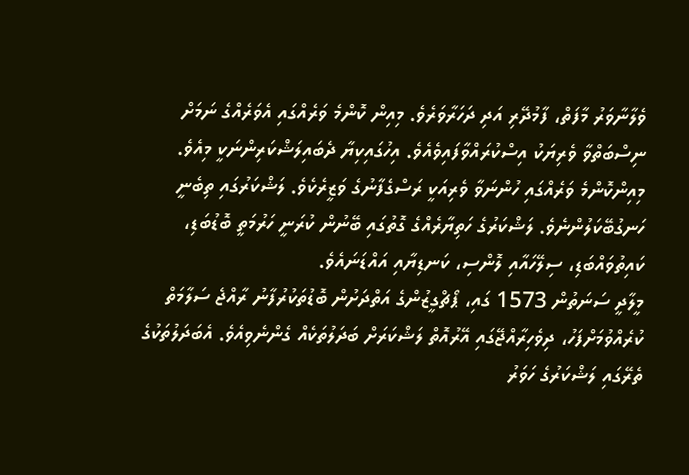ވެލާނާވަރު މާފަތް، ފާމުދޭރި އަދި ދަހަރާވަރެވެ. މިއިން ކޮންމެ ވަރެއްގައި އެވަރެއްގެ ނަމަށް ނިސްބަތްވާ ވެރިޔަކު އިސްކުރައްވާފައިވެއެވެ. އިހުގައިކިޔާ ދެބައިލަޝްކަރިންނަކީ މިއެވެ. މިއިންކޮންމެ ވަރެއްގައި ހުންނަވާ ވެރިއަކީ ރަސްގެފާނުގެ ވަޒީރެކެވެ. ލަޝްކަރުގައި ތިބެނީ ހަނގުބޭކަލުންނެވެ. ލަޝްކަރުގެ ހަތިޔާރެއްގެ ގޮތުގައި ބޭނުން ކުރަނީ ހަރުމަތީ ބޮޑުބަޑި، ކައިތުވައްބަޑި، ސިލޭހައާއި ލޮންސި، ކަނޑިޔާއި އައްޑަނައެވެ.
މީލާދީ ސަނަތުން 1573 ގައި، ޕޯޗްގީޒުންގެ އަތްދަށުން ބޮޑުތަކުރުފާނު ރާއްޖެ ސަލާމަތް ކުރެއްވުމަށްފަހު، ދިވެހިރާއްޖޭގައި އޭރުއޮތް ލަޝްކަރަށް ބަދަލުތަކެއް ގެންނެވިއެވެ. އެބަދަލުތަކުގެ ތެރޭގައި ލަޝްކަރުގެ ހަވަރު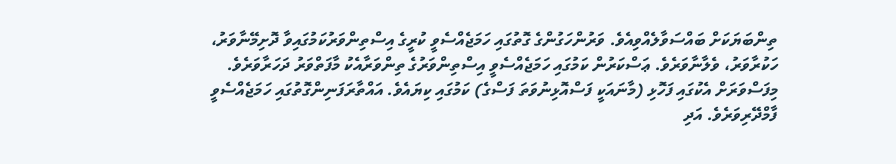ތިންބަޔަކަށް ބައްސަވާލެއްވިއެވެ. ވަރުންހަގުންގެ ގޮތުގައި ހަމަޖެއްސެވީ ކުރީގެ އިސްތިންވަރުކަމުގައިވާ ދޮށިމޭނާވަރު، ހަކުރާވަރު، ވެލާނާވަރެވެ. ޢަސްކަރުން ކަމުގައި ހަމަޖެއްސެވީ އިސްތިންވަރުގެ ތިންވަރާއެކު މާފަތްވަރު ދަހަރާވަރެވެ. މިފަސްވަރަށް އެކުގައި ފަހޮޅި (މާނައަކީ ފަސްއޮޅިނުވަތަ ފަސްގެ) ކަމުގައި ކިޔައެވެ. އައްތާރަފަނިންގޮތުގައި ހަމަޖެއްސެވީ ފާމްދޭރިވަރެވެ. އަދި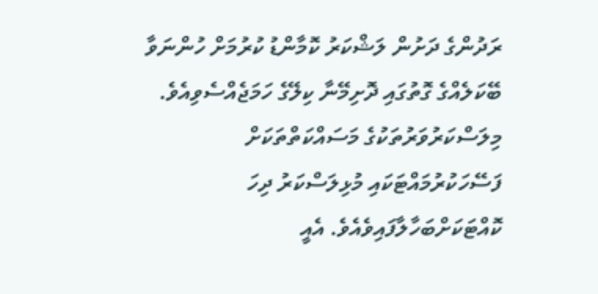ރަދުންގެ ދަށުން ލަޝްކަރު ކޮމާންޑު ކުރުމަށް ހުންނަވާ ބޭކަލެއްގެ ގޮތުގައި ދޮށިމޭނާ ކިލޭގެ ހަމަޖެއްސެވިއެވެ.
މިލަސްކަރުވަރުތަކުގެ މަސައްކަތްތަކަށް ފަސޭހަކުރުމައްޓަކައި މުޅިލަސްކަރު ދިހަ ކޮއްޓަކަށްބަހާލާފައިވެއެވެ. އެއީ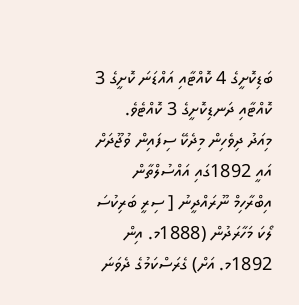ބަޑިކޮށީގެ 4 ކޮއްޓާއި އައްޑަނަ ކޮށީގެ 3 ކޮއްޓާއި ދަނޑިކޮށީގެ 3 ކޮއްޓެވެ.
މިއަދު ދިވެހިން މިދެކޭ ސިފައިން ވުޖޫދަށް އައީ 1892ގައި އައްސުލްތާން އިބްރާހިމް ނޫރައްދީނު [ ސިރީ ބަރިކުސަ ލޯކަ މަހާރަދުން (1888މ. އިން 1892މ. އަށް) ގެރަސްކަމުގެ ދެވަނަ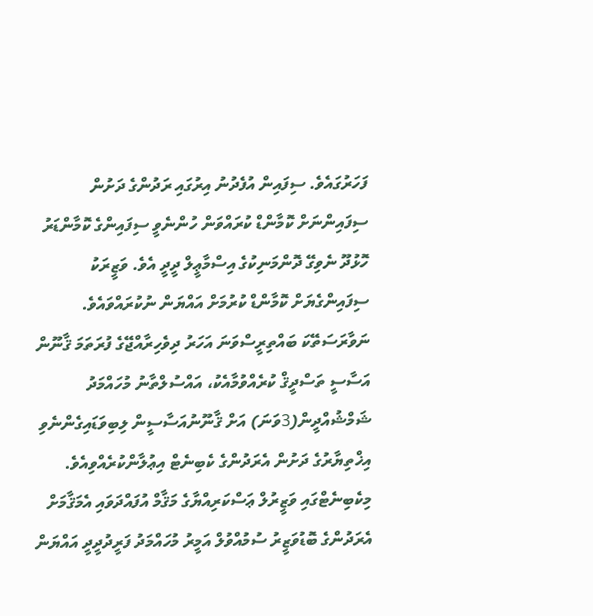ފަހަރުގައެވެ. ސިފައިން އުފެދުނު އިރުގައި ރަދުންގެ ދަށުން ސިފައިންނަށް ކޮމާންޑް ކުރައްވަން ހުންނެވީ ސިފައިންގެ ކޮމާންޑަރު ހޮޅުދޫ ނެވިގޭ ދޮންމަނިކުގެ އިސްމާޢީލް ދީދީ އެވެ. ވަޒީރަކު ސިފައިންގެޔަށް ކޮމާންޑް ކުރުމަށް އައްޔަން ނުކުރައްވައެވެ.
ނަވާރަސަތޭކަ ބައްތިރީސްވަނަ އަހަރު ދިވެހިރާއްޖޭގެ ފުރަތަމަ ޤާނޫން އަސާސީ ތަސްދީޤް ކުރެއްވުމާއެކު، އައްސުލްތާނު މުހައްމަދު ޝަމްޝުއްދީން(3ވަނަ) އަށް ޤާނޫނުއަސާސީން ލިބިވަޑައިގެންނެވި އިޚްތިޔާރުގެ ދަށުން އެރަދުންގެ ކެބިނެޓް އިޢުލާންކުރެއްވިއެވެ. މިކެބިނެޓްގައި ވަޒީރުލް ޢަސްކަރިއްޔާގެ މަޤާމް އުފައްދަވައި އެމަޤާމަށް އެރަދުންގެ ބޮޑުވަޒީރު ސުމުއްވުލް އަމީރު މުހައްމަދު ފަރީދުދީދީ އައްޔަން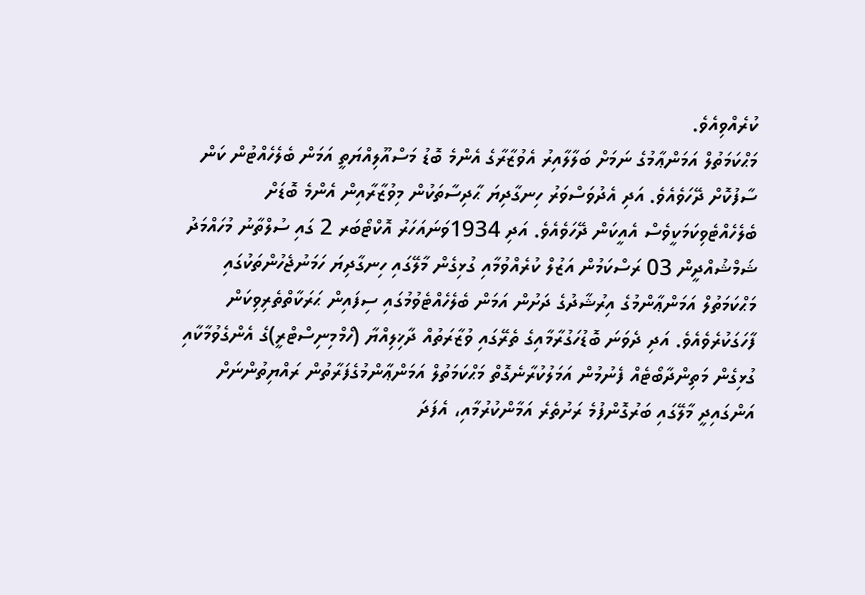ކުރެއްވިއެވެ.
މަޙްކަމަތުލް އަމަންޢާމުގެ ނަމަށް ބަލާލާއިރު އެވުޒާރާގެ އެންމެ ބޮޑު މަސްއޫލިއްޔަތީ އަމަން ބެލެހެއްޓުން ކަން ސާފުކޮށް ދޭހަވެއެވެ. އަދި އެދުވަސްވަރު ހިނގާދިޔަ ޙާދިސާތަކުން މިވުޒާރާއިން އެންމެ ބޮޑަށް ބެލެހެއްޓެވިކަމަކީވެސް އެއީކަން ދޭހަވެއެވެ. އަދި 1934ވަނައަހަރު އޮކްޓޯބަރ 2 ގައި ސުލްތާނު މުހައްމަދު ޝަމްޝުއްދީން 03 ރަސްކަމުން އަޒުލް ކުރެއްވުމާއި ގުޅިގެން މާލޭގައި ހިނގާދިޔަ ހަމަނުޖެހުންތަކުގައި މަޙްކަމަތުލް އަމަންޢާންމުގެ އިރުޝާދުގެ ދަށުން އަމަން ބެލެހެއްޓެވުމުގައި ސިފައިން ޙަރަކާތްތެރިވިކަން ފާހަގަކުރެވެއެވެ. އަދި ދެވަނަ ބޮޑުހަގުރާމާއިގެ ތެރޭގައި ވުޒާރަތުއް ދާޚިލިއްޔާ (ހޯމްމިނިސްޓްރީ)ގެ އެންގެވުމާކާއި ގުޅިގެން މަތިންދާބޯޓެއް ފެނުމުން އަމަލުކުރާނެގޮތް މަޙްކަމަތުލް އަމަންޢާންމުގެފަރާތުން ރައްޔިތުންނަށް އަންގައިދީ މާލޭގައި ބަރުގޮންފުމެ ރަށުތެރެ އަމާންކުރުމާއި، އެފަދަ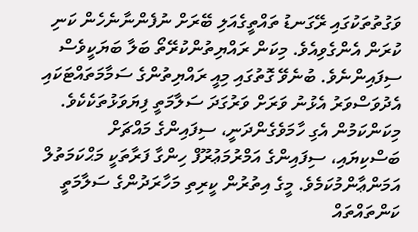ވަގުތުތަކުގައި ރޭގަނޑު ތައްތީގެއަލި ބޭރަށް ނުފެންނާނެހެން ކަނި ކުރަން އެންގެވިއެވެ. މިކަން ރައްޔިތުންކުރޭތޯ ބަލާ ބަޔަކީވެސް ސިފައިންނެވެ. ބުނެވޭ ގޮތުގައި މިއީ ރައްޔިތުންގެ ސަމާމަތައްޓަކައި އެދުވަސްވަރު އެޅުނު ވަރަށް ވަރުގަދަ ސަލާމަތީ ފިޔަވަޅުތަކެކެވެ. މިކަންކަމުން އެގި ހާމަވެގެންދަނީ، ސިފައިންގެ މައްޗަށް ބަސްކިޔައި، ސިފައިންގެ އަމްރުމަޢުރޫފް ހިންގާ ފަރާތަކީ މަޙްކަމަތުލް އަމަންޢާންމުކަމެވެ. މީގެ އިތުރުން ކީރިތި މަހާރަދުންގެ ސަލާމަތީ ކަންތައްތައް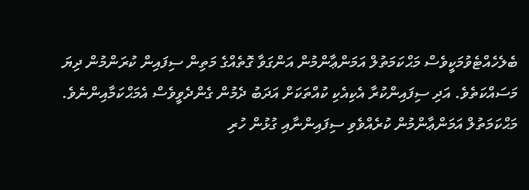ބެލެހެއްޓެވުމަކީވެސް މަޙްކަމަތުލް އަމަންޢާންމުން އަންގަވާ ގޮތެއްގެ މަތިން ސިފައިން ކުރަންމުން ދިޔަ މަސައްކަތެވެ. އަދި ސިފައިންކުރާ އެކިއެކި ކުއްތަކަށް އަދަބު ދެމުން ގެންދެވީވެސް އެމަޙްކަމާއިންނެވެ.
މަޙްކަމަތުލް އަމަންޢާންމުން ކުރެއްވެވި ސިފައިންނާއި ގުޅުން ހުރި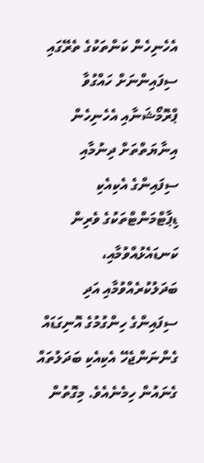އެހެނިހެން ކަންތަކުގެ ތެރޭގައި ސިފައިންނަށް ހައްގުވާ ޕްރޮމޯޝަނާއި އެހެނިހެން އިނާޔަތްތަށް ދިނުމާއި ސިފައިންގެ އެކިއެކި ޑިޕާޓްމަންޓްތަކުގެ ވެރިން ކަނޑައެޅުއްވުމާއި، ބަދަލުކުރެއްވުމާއި އަދި ސިފައިންގެ ހިންގުމުގެ އޮނިގަޑައް ގެންނަންޖެހޭ އެކިއެކި ބަދަލުތައް ގެނައުން ހިމެނެއެވެ. މިގޮތުން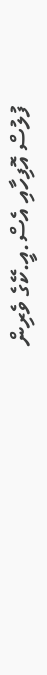ފުލުސް އޮފިހާއި އެސް.އީ.ކޭގެ ވެރިން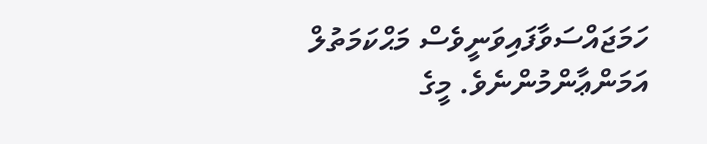ހަމަޖައްސަވާފައިވަނީވެސް މަޙްކަމަތުލް އަމަންޢާންމުންނެވެ. މީގެ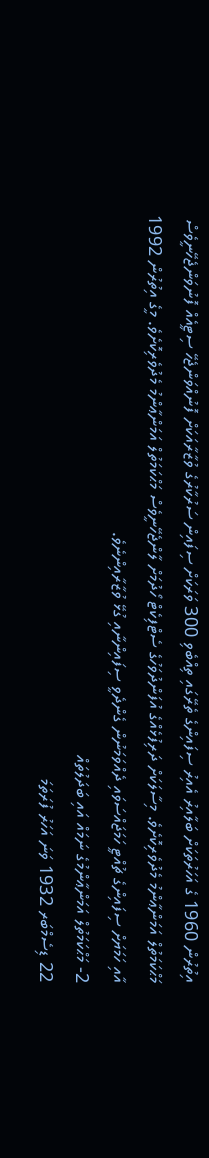އިތުރުން 1960 ގެ އަހަރުތަކަށް ބަލާއިރު އެއިރު ސިފައިންގެ ތެރޭގައި ތިއްބެވި 300 ވަރަކަށް ސިފައިން ސަރުކާރުގެ ވުޒާރާއަކަށް ފޮނުއްވަންޖެހޭ ސިޓީއެއް ފޮނުވަންޖެހޭނީވެސް މަޙްކަމަތުލް އަމަންޢާންމު މެދުވެރިކޮށެވެ. މިސާލަކަށް ދަރިފުޅެއްގެ އުފަންދުވަހުގެ ސެޓްފިކެޓް ހޯދުމަށް ލާންޖެހޭނީވެސް މަޙްކަމަތުލް އަމަންޢާންމު މެދުވެރިކޮށެވެ. މީގެ އިތުރުން 1992 އާއި ހަމަޔަށް ސިފައިންގެ ޗުއްޓީ ހަމަޖައްސަވައި ދެއްވަމަނުން ގެންދެވީ ސިފައިންނާއި ގުޅޭ ވުޒާރާއިންނެވެ.
2- މަޙްކަމަތުލް އަމަންޢާންމުގެ ނަމައް އައި ބަދަލުތައް
22 ޑިސެމްބަރ 1932 ވަނަ އަހަރު ފުރަތަމަ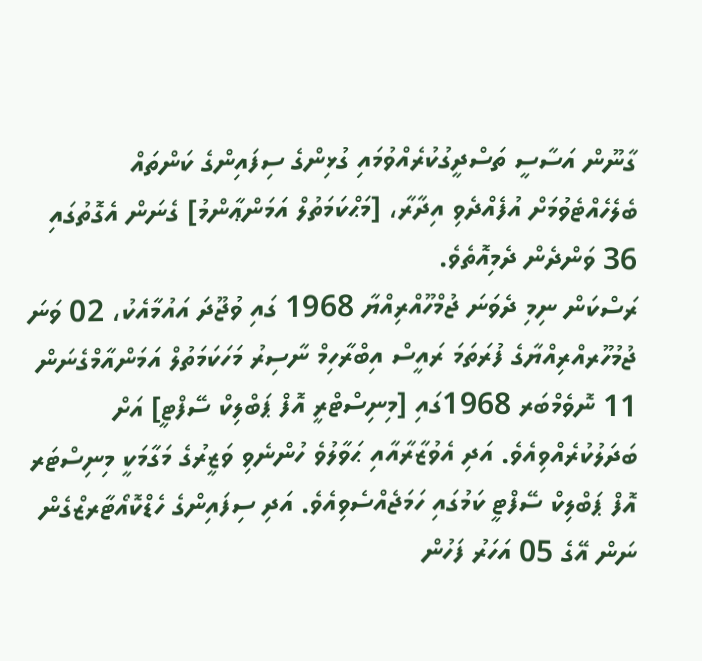ގާނޫން އަސާސީ ތަސްދީގުކުރެއްވުމައި ގުޅިންގެ ސިފައިންގެ ކަންތައް ބެލެހެއްޓެވުމަށް އުފެއްދެވި އިދާރާ، [މަޙްކަމަތުލް އަމަންޢާންމު] ގެނަން އެގޮތުގައި 36 ވަންދެން ދެމިއޮތެވެ.
ރަސްކަން ނިމި ދެވަނަ ޖުމްހޫއްރިއްޔާ 1968 ގައި ވުޖޫދަ އައުމާއެކު، 02 ވަނަ ޖުމުހޫރއްރިއްޔާގެ ފުރަތަމަ ރައީސް އިބްރާހިމް ނާސިރު މަހަކަމަތުލް އަމަންއާމްގެނަން 11 ނޮވެމްބަރ 1968ގައި [މިނިސްޓްރީ އޮފް ޕަބްލިކް ސޭފްޓީ] އަށް ބަދަލުކުރެއްވިއެވެ. އަދި އެވުޒާރާއާއި ޙަވާލުވެ ހުންނެވި ވަޒީރުގެ މަގާމަކީ މިނިސްޓަރ އޮފް ޕަބްލިކް ސޭފްޓީ ކަމުގައި ހަމަޖެއްސެވިއެވެ. އަދި ސިފައިންގެ ހެޑްކޮއޯޓާރޒްގެން ނަން އޭގެ 05 އަހަރު ފަހުން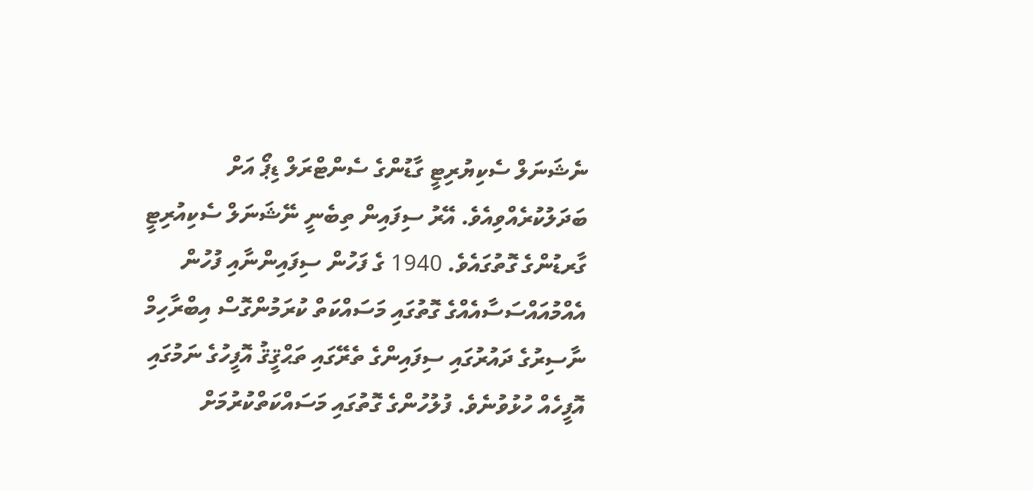ނެޝަނަލް ސެކިޔުރިޓީ ގާޑުންގެ ސެންޓްރަލް ޑިޕޯ އަށް ބަދަލުކުރެއްވިއެވެ. އޭރު ސިފައިން ތިބެނީ ނޭޝަނަލް ސެކިއުރިޓީ ގާރޑުންގެ ގޮތުގައެވެ. 1940 ގެ ފަހުން ސިފައިންނާއި ފުހުން އެއްމުއައްސަސާއެއްގެ ގޮތުގައި މަސައްކަތް ކުރަމުންގޮސް އިބްރާހިމް ނާސިރުގެ ދައުރުގައި ސިފައިންގެ ތެރޭގައި ތަޙްޤީޤު އޮފީހުގެ ނަމުގައި އޮފީހެއް ހުޅުވުނެވެ. ފުލުހުންގެ ގޮތުގައި މަސައްކަތްކުރުމަށް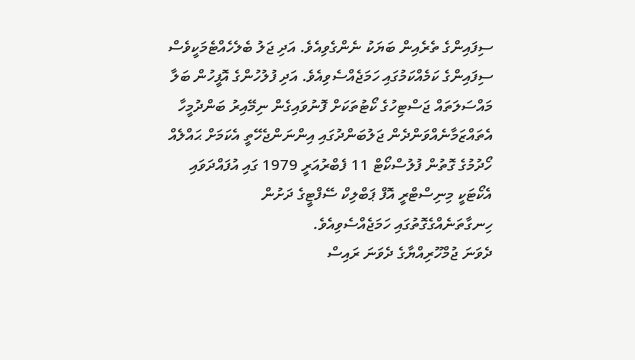ސިފައިންގެ ތެރެއިން ބަޔަކު ނެންގެވިއެވެ. އަދި ޖަލު ބެލެހެއްޓެމަކީވެސް ސިފައިންގެ ކަމެއްކަމުގައި ހަމަޖެއްސެވިއެވެ. އަދި ފުލުހުންގެ އޮފީހުން ބަލާ މައްސަލަތައް ޖަސްޓިހުގެ ކޯޓުތަކަށް ފޮނުވައިގެން ނިމޭއިރު ބަންދުމީހާ އެތައްޒަމާނެއްވަންދެން ޖަލުބަންދުގައި އިންނަންޖެހޭތީ އެކަމަށް ޙައްލެއް ހޯދުމުގެ ގޮތުން ފުލުސްކޯޓް 11 ފެބްރުއަރީ 1979 ގައި އުފައްދަވައި އެކޯޓަކީ މިނިސްޓްރީ އޮފް ޕަބްލިކް ސޭފްޓީގެ ދަށުން ހިނގާތަނެއްގެގޮތުގައި ހަމަޖެއްސެވިއެވެ.
ދެވަނަ ޖުމްހޫރިއްޔާގެ ދެވަނަ ރައިސް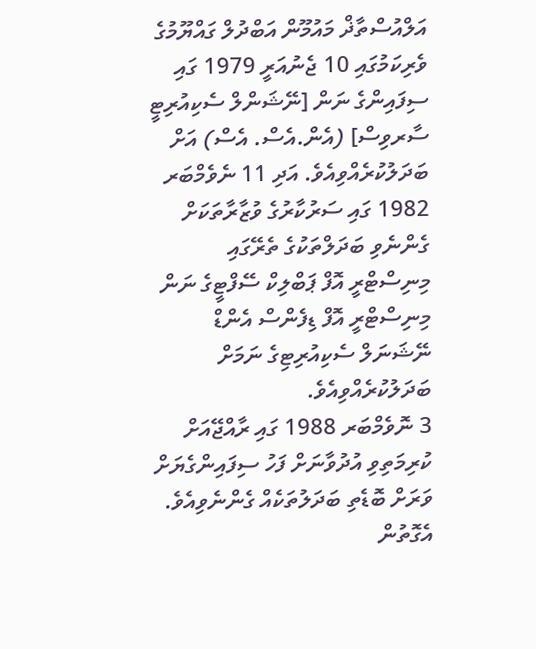އަލްއުސްތާޛް މައުމޫން އަބްދުލް ގައްޔޫމުގެ ވެރިކަމުގައި 10 ޖެނުއަރީ 1979 ގައި ސިފައިންގެ ނަން [ނޭޝަންލް ސެކިއުރިޓީ ސާރވިސް] (އެން.އެސް. އެސް) އަށް ބަދަލުކުރެއްވިއެވެ. އަދި 11 ނެވެމްބަރ 1982 ގައި ސަރުކާރުގެ ވުޒާރާތަކަށް ގެންނެވި ބަދަލްތަކުގެ ތެރޭގައި މިނިސްޓްރީ އޮފް ޕަބްލިކް ސޭފްޓީގެ ނަން މިނިސްޓްރީ އޮފް ޑިފެންސް އެންޑް ނޭޝަނަލް ސެކިއުރިޓިގެ ނަމަށް ބަދަލުކުރެއްވިއެވެ.
3 ނޮވެމްބަރ 1988 ގައި ރާއްޖޭއަށް ކުރިމަތިވި އުދުވާނަށް ފަހު ސިފައިންގެޔަށް ވަރަށް ބޮޑެތި ބަދަލުތަކެއް ގެންނެވިއެވެ. އެގޮތުން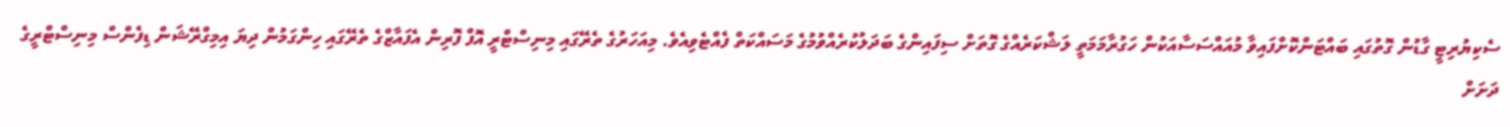ސެކިޔުރިޓީ ގާޑުން ގޮތުގައި ބައްޓަންކޮށްފައިވާ މުއައްސަސާއަކުން ހަގުރާމަމަތީ ލަޝްކަރެއްގެ ގޮތަށް ސިފައިންގެ ބަދަލުކުރެއްވުމުގެ މަސައްކަތް ފެއްޓެވިއެވެ. މިއަހަރުގެ ތެރޭގައި މިނިސްޓްރީ އޮފް ފޮރިން އެފައާޒްގެ ތެރޭގައި ހިންގަމުން ދިޔަ އިމިގްރޭޝަން ޑިފެންސް މިނިސްޓްރީގެ ދަށަށް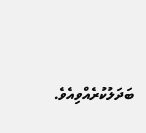ބަދަލުކުރެއްވިއެވެ.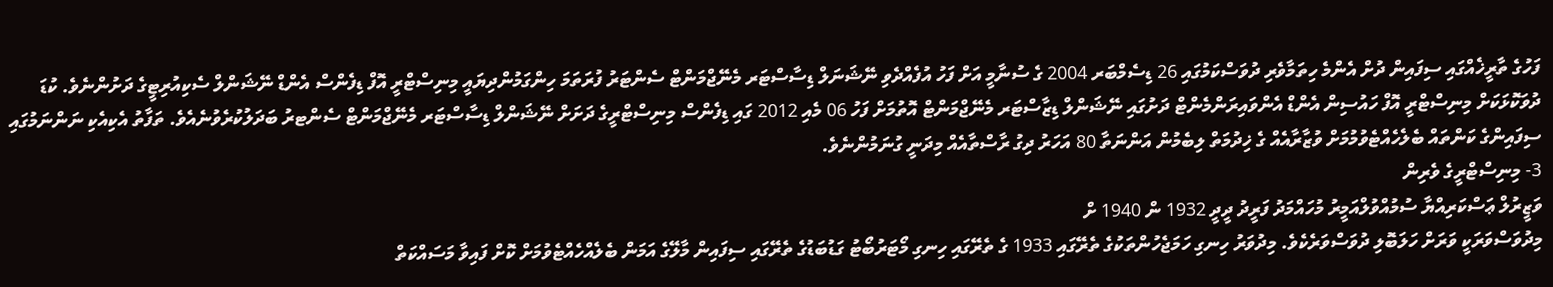ފަހުގެ ތާރީޚެއްގައި ސިފައިން ދުށް އެންމެ ހިތަމާވެރި ދުވަސްކަމުގައި 26 ޑިސެމްބަރ 2004 ގެ ސުނާމީ އަށް ފަހު އުފެއްދެވި ނޭޝަނަލް ޑިސާސްޓަރ މެނޭޖްމަންޓް ސެންޓަރު ފުރަތަމަ ހިންގަމުންދިޔައީ މިނިސްޓްރީ އޮފް ޑިފެންސް އެންޑް ނޭޝަންލް ސެކިއުރިޓީގެ ދަށުންނެވެ. ކުޑަ ދުވަކޮޅަކަށް މިނިސްޓްރީ އޮފް ހައުސިން އެންޑް އެންވައިރަންމެންޓް ދަށުގައި ނޭޝަންލް ޑިޒާސްޓަރ މެނޭޖްމަންޓް އޮތުމަށް ފަހު 06 މެއި 2012 ގައި ޑިފެންސް މިނިސްޓްރީގެ ދަށަށް ނޭޝަންލް ޑިސާސްޓަރ މެނޭޖްމަންޓް ސެންޓރު ބަދަލުކުރެވުނެއެވެ. ތަފާތު އެކިއެކި ނަންނަމުގައި ސިފައިންގެ ކަންތައް ބެލެހެއްޓެވުމުމަށް ވުޒާރާއެއް ގެ ޚިދުމަތް ލިބެމުން އަންނަތާ 80 އަހަރު ދިގު ރާސްތާއެއް މިދަނީ ގުނަމުންނެވެ.
3- މިނިސްޓްރީގެ ވެރިން
ވަޒީރުލް ޢަސްކަރިއްޔާ ސުމުއްވުލްއަމީރު މުހައްމަދު ފަރީދު ދީދީ 1932 ން 1940 ށް
މިދުވަސްވަރަކީ ވަރަށް ހަލަބޮލި ދުވަސްވަރެކެވެ. މިދުވަރު ހިނގި ހަމަޖެހުންތަކުގެ ތެރޭގައި 1933 ގެ ތެރޭގައި ހިނގި މޯޓަރުބޯޓު ގަޑުބަޑުގެ ތެރޭގައި ސިފައިން މާލޭގެ އަމަން ބެލެއްހެއްޓެވުމަށް ކޮށް ފައިވާ މަސައްކަތް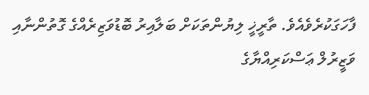ފާހަގަކުރެވެއެވެ. ތާރީޚީ ލިޔުންތަކަށް ބަލާއިރު ބޮޑުވަޒިރެއްގެ ގޮތުންނާއި ވަޒީރުލް ޢަސްކަރިއްޔާގެ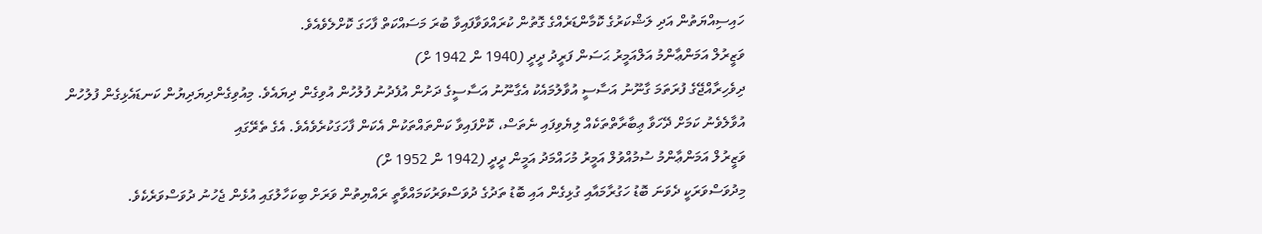ހައިސިއްޔަތުން އަދި ލަޝްކަރުގެ ކޮމާންޑަރެއްގެ ގޮތުން ކުރައްވަވާފައިވާ ބުރަ މަސައްކަތް ފާހަގަ ކޮށްލެވެއެވެ.
ވަޒީރުލް އަމަންޢާންމު އަލްއަމީރު ޙަސަން ފަރީދު ދީދީ (1940 ން 1942 ށް)
ދިވެހިރާއްޖޭގެ ފުރަތަމަ ގާނޫނު އަސާސީ އުވާލުމައެކު އެގާނޫނު އަސާސީގެ ދަށުން އުފެދުނު ފުލުހުން އުވިގެން ދިޔައެވެ. މިއުވިގެންދިޔަދިޔުން ކަނޑައެޅިގެން ފުލުހުން އުވާލެވެނު ކަމަށް ދޭހަވާ ޢިބާރާތްތަކެއް ލިޔެވިފައި ނެތަސް، ކޮށްފައިވާ ކަންތައްތަކުން އެކަން ފާހަގަކުރެވެއެވެ. އެގެ ތެރޭގައި
ވަޒީރުލް އަމަންޢާންމު ސުމުއްވުލް އަމީރު މުހައްމަދު އަމީން ދީދީ (1942 ން 1952 ށް)
މިދުވަސްވަރަކީ ދެވަނަ ބޮޑު ހަގުރާމައާއި ގުޅިގެން އައި ބޮޑު ތަދުގެ ދުވަސްވަރުކަމައްވާތީ ރައްޔިތުން ވަރަށް ބިކަހާލުގައި އުޅެން ޖެހުނު ދުވަސްވަރެކެވެ.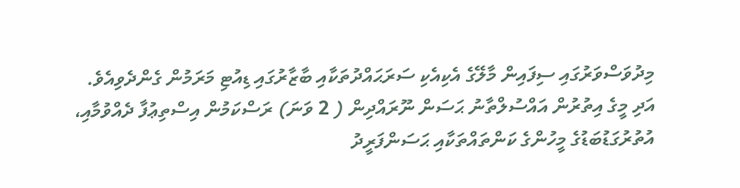މިދުވަސްވަރުގައި ސިފައިން މާލޭގެ އެކިއެކި ސަރަޙައްދުތަކާއި ބާޒާރުގައި ޑިއުޓި މަރަމުން ގެންދެވިއެވެ. އަދި މީގެ އިތުރުން އައްސުލްތާނު ޙަސަން ނޫރައްދިން ( 2 ވަނަ) ރަސްކަމުން އިސްތިޢުފާ ދެއްވުމާއި، އުތުރުގަޑުބަޑުގެ މީހުންގެ ކަންތައްތަކާއި ޙަސަންފަރީދު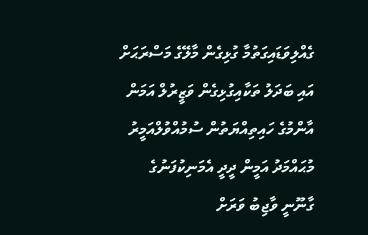ގެއްލިވަޑައިގަތުމާ ގުޅިގެން މާލޭގެ މަސްރަޙަށް އައި ބަދަލު ތަކާއިގުޅިގެން ވަޒީރުލް އަމަން އާންމުގެ ހައިތިއްޔަތުން ސުމުއްވުލްއަމީރު މުޙައްމަދު އަމީން ދީދީ އެމަނިކުފަނުގެ ގާނޫނީ ވާޖިބު ވަރަށް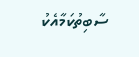ސާބިތުކަމާއެކު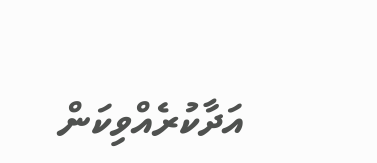އަދާކުރެއްވިކަން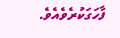ފާހަގަކުރެވެއެވެ.